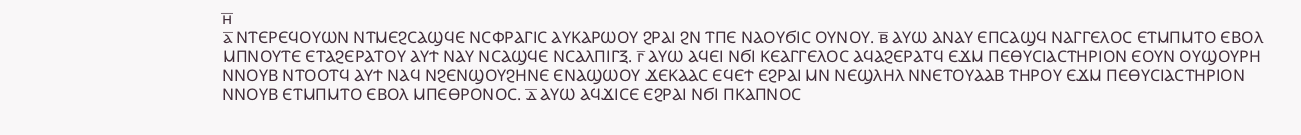ⲏ̅
ⲁ̅ ⲚⲦⲈⲢⲈϤⲞⲨⲰⲚ ⲚⲦⲘⲈϨⲤⲀϢϤⲈ ⲚⲤⲪⲢⲀⲄⲒⲤ ⲀⲨⲔⲀⲢⲰⲞⲨ ϨⲢⲀⲒ ϨⲚ ⲦⲠⲈ ⲚⲀⲞⲨϬⲒⲤ ⲞⲨⲚⲞⲨ. ⲃ̅ ⲀⲨⲰ ⲀⲚⲀⲨ ⲈⲠⲤⲀϢϤ ⲚⲀⲄⲄⲈⲖⲞⲤ ⲈⲦⲘⲠⲘⲦⲞ ⲈⲂⲞⲖ ⲘⲠⲚⲞⲨⲦⲈ ⲈⲦⲀϨⲈⲢⲀⲦⲞⲨ ⲀⲨϮ ⲚⲀⲨ ⲚⲤⲀϢϤⲈ ⲚⲤⲀⲖⲠⲒⲄⲜ. ⲅ̅ ⲀⲨⲰ ⲀϤⲈⲒ ⲚϬⲒ ⲔⲈⲀⲄⲄⲈⲖⲞⲤ ⲀϤⲀϨⲈⲢⲀⲦϤ ⲈϪⲘ ⲠⲈⲐⲨⲤⲒⲀⲤⲦⲎⲢⲒⲞⲚ ⲈⲞⲨⲚ ⲞⲨϢⲞⲨⲢⲎ ⲚⲚⲞⲨⲂ ⲚⲦⲞⲞⲦϤ ⲀⲨϮ ⲚⲀϤ ⲚϨⲈⲚϢⲞⲨϨⲎⲚⲈ ⲈⲚⲀϢⲰⲞⲨ ϪⲈⲔⲀⲀⲤ ⲈϤⲈϮ ⲈϨⲢⲀⲒ ⲘⲚ ⲚⲈϢⲖⲎⲖ ⲚⲚⲈⲦⲞⲨⲀⲀⲂ ⲦⲎⲢⲞⲨ ⲈϪⲘ ⲠⲈⲐⲨⲤⲒⲀⲤⲦⲎⲢⲒⲞⲚ ⲚⲚⲞⲨⲂ ⲈⲦⲘⲠⲘⲦⲞ ⲈⲂⲞⲖ ⲘⲠⲈⲐⲢⲞⲚⲞⲤ. ⲇ̅ ⲀⲨⲰ ⲀϤϪⲒⲤⲈ ⲈϨⲢⲀⲒ ⲚϬⲒ ⲠⲔⲀⲠⲚⲞⲤ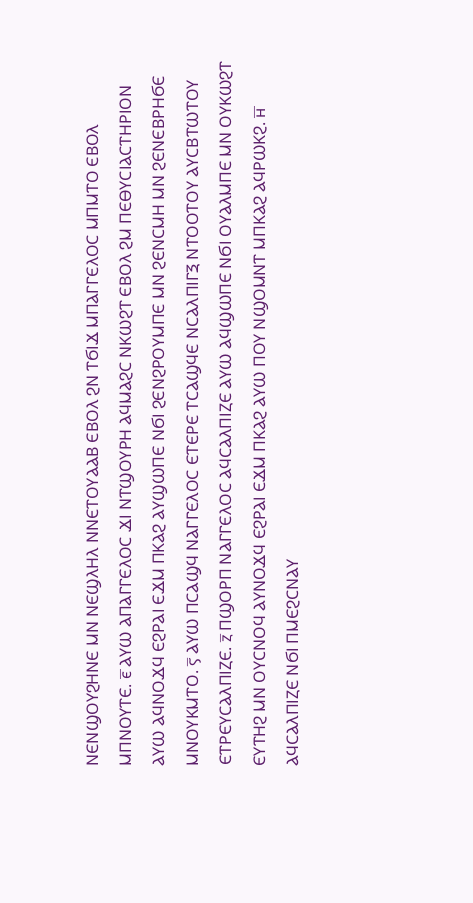ⲚⲈⲚϢⲞⲨϨⲎⲚⲈ ⲘⲚ ⲚⲈϢⲖⲎⲖ ⲚⲚⲈⲦⲞⲨⲀⲀⲂ ⲈⲂⲞⲖ ϨⲚ ⲦϬⲒϪ ⲘⲠⲀⲄⲄⲈⲖⲞⲤ ⲘⲠⲘⲦⲞ ⲈⲂⲞⲖ ⲘⲠⲚⲞⲨⲦⲈ. ⲉ̅ ⲀⲨⲰ ⲀⲠⲀⲄⲄⲈⲖⲞⲤ ϪⲒ ⲚⲦϢⲞⲨⲢⲎ ⲀϤⲘⲀϨⲤ ⲚⲔⲰϨⲦ ⲈⲂⲞⲖ ϨⲘ ⲠⲈⲐⲨⲤⲒⲀⲤⲦⲎⲢⲒⲞⲚ ⲀⲨⲰ ⲀϤⲚⲞϪϤ ⲈϨⲢⲀⲒ ⲈϪⲘ ⲠⲔⲀϨ ⲀⲨϢⲰⲠⲈ ⲚϬⲒ ϨⲈⲚϨⲢⲞⲨⲘⲠⲈ ⲘⲚ ϨⲈⲚⲤⲘⲎ ⲘⲚ ϨⲈⲚⲈⲂⲢⲎϬⲈ ⲘⲚⲞⲨⲔⲘⲦⲞ. ⲋ̅ ⲀⲨⲰ ⲠⲤⲀϢϤ ⲚⲀⲄⲄⲈⲖⲞⲤ ⲈⲦⲈⲢⲈ ⲦⲤⲀϢϤⲈ ⲚⲤⲀⲖⲠⲒⲄⲜ ⲚⲦⲞⲞⲦⲞⲨ ⲀⲨⲤⲂⲦⲰⲦⲞⲨ ⲈⲦⲢⲈⲨⲤⲀⲖⲠⲒⲌⲈ. ⲍ̅ ⲠϢⲞⲢⲠ ⲚⲀⲄⲄⲈⲖⲞⲤ ⲀϤⲤⲀⲖⲠⲒⲌⲈ ⲀⲨⲰ ⲀϤϢⲰⲠⲈ ⲚϬⲒ ⲞⲨⲀⲖⲘⲠⲈ ⲘⲚ ⲞⲨⲔⲰϨⲦ ⲈⲨⲦⲎϨ ⲘⲚ ⲞⲨⲤⲚⲞϤ ⲀⲨⲚⲞϪϤ ⲈϨⲢⲀⲒ ⲈϪⲘ ⲠⲔⲀϨ ⲀⲨⲰ ⲠⲞⲨ ⲚϢⲞⲘⲚⲦ ⲘⲠⲔⲀϨ ⲀϤⲢⲰⲔϨ. ⲏ̅ ⲀϤⲤⲀⲖⲠⲒⲌⲈ ⲚϬⲒ ⲠⲘⲈϨⲤⲚⲀⲨ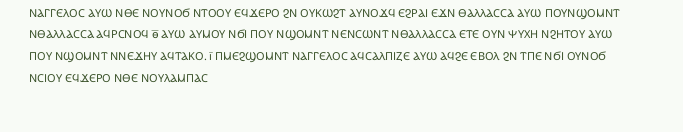ⲚⲀⲄⲄⲈⲖⲞⲤ ⲀⲨⲰ ⲚⲐⲈ ⲚⲞⲨⲚⲞϬ ⲚⲦⲞⲞⲨ ⲈϤϪⲈⲢⲞ ϨⲚ ⲞⲨⲔⲰϨⲦ ⲀⲨⲚⲞϪϤ ⲈϨⲢⲀⲒ ⲈϪⲚ ⲐⲀⲖⲖⲀⲤⲤⲀ ⲀⲨⲰ ⲠⲞⲨⲚϢⲞⲘⲚⲦ ⲚⲐⲀⲖⲖⲀⲤⲤⲀ ⲀϤⲢⲤⲚⲞϤ ⲑ̅ ⲀⲨⲰ ⲀⲨⲘⲞⲨ ⲚϬⲒ ⲠⲞⲨ ⲚϢⲞⲘⲚⲦ ⲚⲈⲚⲤⲰⲚⲦ ⲚⲐⲀⲖⲖⲀⲤⲤⲀ ⲈⲦⲈ ⲞⲨⲚ ⲮⲨⲬⲎ ⲚϨⲎⲦⲞⲨ ⲀⲨⲰ ⲠⲞⲨ ⲚϢⲞⲘⲚⲦ ⲚⲚⲈϪⲎⲨ ⲀϤⲦⲀⲔⲞ. ⲓ̅ ⲠⲘⲈϨϢⲞⲘⲚⲦ ⲚⲀⲄⲄⲈⲖⲞⲤ ⲀϤⲤⲀⲖⲠⲒⲌⲈ ⲀⲨⲰ ⲀϤϨⲈ ⲈⲂⲞⲖ ϨⲚ ⲦⲠⲈ ⲚϬⲒ ⲞⲨⲚⲞϬ ⲚⲤⲒⲞⲨ ⲈϤϪⲈⲢⲞ ⲚⲐⲈ ⲚⲞⲨⲖⲀⲘⲠⲀⲤ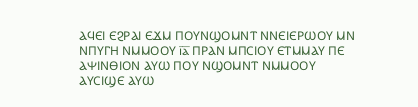ⲀϤⲈⲒ ⲈϨⲢⲀⲒ ⲈϪⲘ ⲠⲞⲨⲚϢⲞⲘⲚⲦ ⲚⲚⲈⲒⲈⲢⲰⲞⲨ ⲘⲚ ⲚⲠⲨⲄⲎ ⲚⲘⲘⲞⲞⲨ ⲓ̅ⲁ̅ ⲠⲢⲀⲚ ⲘⲠⲤⲒⲞⲨ ⲈⲦⲘⲘⲀⲨ ⲠⲈ ⲀⲮⲒⲚⲐⲒⲞⲚ ⲀⲨⲰ ⲠⲞⲨ ⲚϢⲞⲘⲚⲦ ⲚⲘⲘⲞⲞⲨ ⲀⲨⲤⲒϢⲈ ⲀⲨⲰ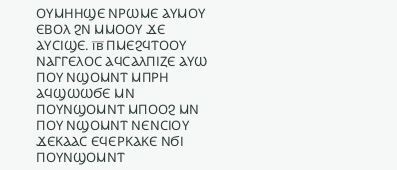ⲞⲨⲘⲎⲎϢⲈ ⲚⲢⲰⲘⲈ ⲀⲨⲘⲞⲨ ⲈⲂⲞⲖ ϨⲚ ⲘⲘⲞⲞⲨ ϪⲈ ⲀⲨⲤⲒϢⲈ. ⲓ̅ⲃ̅ ⲠⲘⲈϨϤⲦⲞⲞⲨ ⲚⲀⲄⲄⲈⲖⲞⲤ ⲀϤⲤⲀⲖⲠⲒⲌⲈ ⲀⲨⲰ ⲠⲞⲨ ⲚϢⲞⲘⲚⲦ ⲘⲠⲢⲎ ⲀϤϢⲰⲰϬⲈ ⲘⲚ ⲠⲞⲨⲚϢⲞⲘⲚⲦ ⲘⲠⲞⲞϨ ⲘⲚ ⲠⲞⲨ ⲚϢⲞⲘⲚⲦ ⲚⲈⲚⲤⲒⲞⲨ ϪⲈⲔⲀⲀⲤ ⲈϤⲈⲢⲔⲀⲔⲈ ⲚϬⲒ ⲠⲞⲨⲚϢⲞⲘⲚⲦ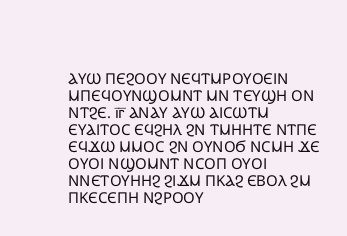ⲀⲨⲰ ⲠⲈϨⲞⲞⲨ ⲚⲈϤⲦⲘⲢⲞⲨⲞⲈⲒⲚ ⲘⲠⲈϤⲞⲨⲚϢⲞⲘⲚⲦ ⲘⲚ ⲦⲈⲨϢⲎ ⲞⲚ ⲚⲦϨⲈ. ⲓ̅ⲅ̅ ⲀⲚⲀⲨ ⲀⲨⲰ ⲀⲒⲤⲰⲦⲘ ⲈⲨⲀⲒⲦⲞⲤ ⲈϤϨⲎⲖ ϨⲚ ⲦⲘⲎⲎⲦⲈ ⲚⲦⲠⲈ ⲈϤϪⲰ ⲘⲘⲞⲤ ϨⲚ ⲞⲨⲚⲞϬ ⲚⲤⲘⲎ ϪⲈ ⲞⲨⲞⲒ ⲚϢⲞⲘⲚⲦ ⲚⲤⲞⲠ ⲞⲨⲞⲒ ⲚⲚⲈⲦⲞⲨⲎⲎϨ ϨⲒϪⲘ ⲠⲔⲀϨ ⲈⲂⲞⲖ ϨⲘ ⲠⲔⲈⲤⲈⲠⲎ ⲚϨⲢⲞⲞⲨ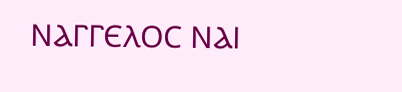ⲚⲀⲄⲄⲈⲖⲞⲤ ⲚⲀⲒ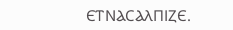ⲈⲦⲚⲀⲤⲀⲖⲠⲒⲌⲈ.